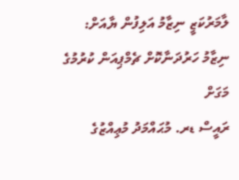ލާމަރުކަޒީ ނިޒާމު އަލިފުން ޔާއަށް: ނިޒާމު ހަރުދަނާކޮށް ޗެމްޕިއަން ކުރުމުގެ މަގަށް
ރައީސް ޑރ. މުޙައްމަދު މުޢިއްޒުގެ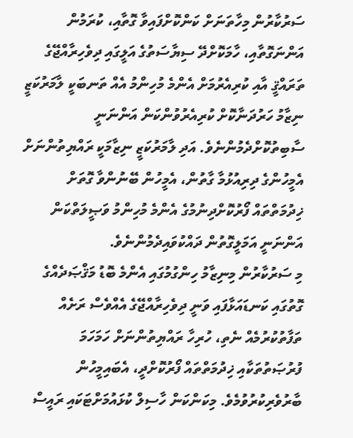ސަރުކާރުން މިހާތަނަށް ކަންކޮށްފައިވާ ގޮތާއި، ކުރަމުން އަންނަގޮތާއި، ހާމަކޮށްދޭ ސިޔާސަތުގެ އަލީގައި ދިވެހިރާއްޖޭގެ ތަރައްޤީ އާއި ކުރިއެރުމަށް އެންމެ މުހިންމު އެއް ތަނބަކީ ލާމަރުކަޒީ ނިޒާމު ހަރުދަނާކޮށް ކުރިއެރުވުންކަން އަންނަނީ ސާބިތުކޮށްދެމުންނެވެ. އަދި ލާމަރުކަޒީ ނިޒާމަކީ ރައްޔިތުންނަށް އެމީހުންގެ ދިރިއުޅުމާ ގާތުން، އެމީހުން ބޭނުންވާ ގޮތަށް ޚިދުމަތްތައް ފޯރުކޮށްދިނުމުގެ އެންމެ މުހިންމު ވަޞީލަތްކަން އަންނަނީ އަމަލީގޮތުން ދައްކުވައިދެމުންނެވެ.
މި ސަރުކާރުން މިނިޒާމު ހިންގުމުގައި އެންމެ ބޮޑު މަޤްޞަދެއްގެ ގޮތުގައި ކަނޑައަޅާފައި ވަނީ ދިވެހިރާއްޖޭގެ އެއްވެސް ރަށެއް ތަފާތުކުރުމެއް ނެތި، ހުރިހާ ރައްޔިތުންނަށް ހަމަހަމަ ފުރުޞަތުތަކާއި ޚިދުމަތްތައް ފޯރުކޮށްދީ، އެބައިމީހުން ބާރުވެރިކުރުވުމެވެ. މިކަންކަން ހާސިލް ކުޅައުމަށްޓަކައި ރައީސް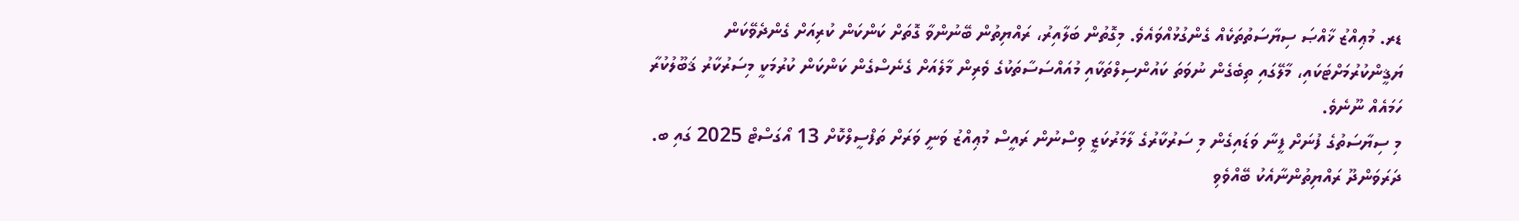ޑރ. މުޢިއްޒު ޚާއްޞަ ސިޔާސަތުތަކެއް ގެންގުޅުއްވައެވެ. މިގޮތުން ބަލާއިރު، ރައްޔިތުން ބޭނުންވާ ގޮތަށް ކަންކަން ކުރިއަށް ގެންދެވޭކަން ޔަޤީންކުރުމަށްޓަކައި، މާލޭގައި ތިބެގެން ނުވަތަ ކައުންސިލްތަކާއި މުއައްސަސާތަކުގެ ވެރިން މާލެއަށް ގެނެސްގެން ކަންކަން ކުރުމަކީ މިސަރުކާރު ޤަބޫލުކުރާ ހަމައެއް ނޫނެވެ.
މި ސިޔާސަތުގެ ފުނަށް ފީނާ ވަޑައިގެން މި ސަރުކާރުގެ ލާމަރުކަޒީ ވިސްނުން ރައީސް މުޢިއްޒު ވަނީ ވަރަށް ތަފްސީލްކޮށް 13 އޯގަސްޓް 2025 ގައި ބ. ދަރަވަންދޫ ރައްޔިތުންނާއެކު ބޭއްވެވި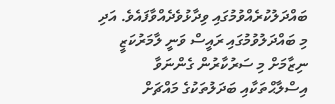ބައްދަލުކުރެއްވުމުގައި ވިދާޅުވެދެއްވާފައެވެ. އަދި މި ބައްދަލުވުމުގައި ރައީސް ވަނީ ލާމަރުކަޒީ ނިޒާމަށް މި ސަރުކާރުން ގެންނަވާ އިސްލާޙްތަކާއި ބަދަލުތަކުގެ މައްޗަށް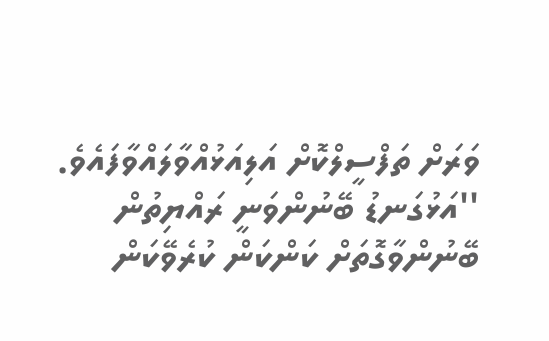ވަރަށް ތަފްސީލްކޮށް އަލިއަޅުއްވާލައްވާފައެވެ.
''އަޅުގަނޑު ބޭނުންވަނީ ރައްޔިތުން ބޭނުންވާގޮތަށް ކަންކަން ކުރެވޭކަން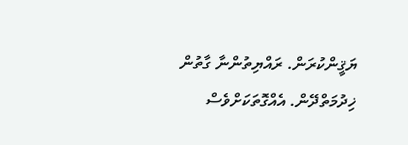ޔަޤީންކުރަން. ރައްޔިތުންނާ ގާތުން ޚިދުމަތްދޭން. އެއްގޮތަކަށްވެސް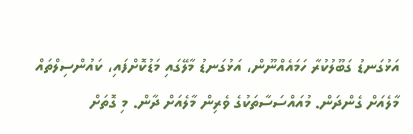އަޅުގަނޑު ގަބޫލުކުރާ ހަމައެއްނޫން، އަޅުގަނޑު މާލޭގައި މަޑުކޮށްފައި، ކައުންސިލްތައް މާލެއަށް ގެންދަން. މުއައްސަސާތަކުގެ ވެރިން މާލެއަށް ދާން. މި ގޮތަށް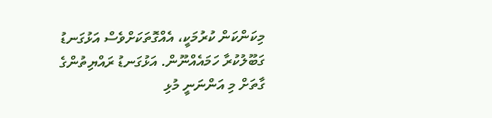މިކަންކަން ކުރުމަކީ، އެއްގޮތަކަށްވެސް އަޅުގަނޑު ގަބޫލުކުރާ ހަމައެއްނޫން. އަޅުގަނޑު ރައްޔިތުންގެ ގާތަށް މި އަންނަނީ މުޅި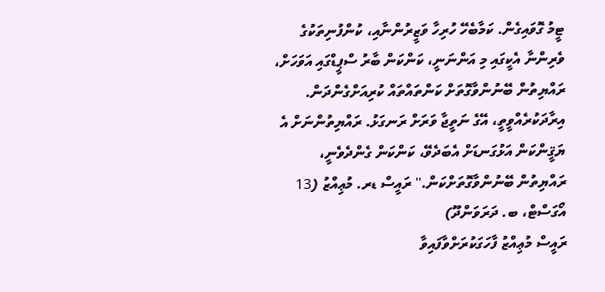ޓީމު ގޮވައިގެން. ކަމާބެހޭ ހުރިހާ ވަޒީރުންނާއި، ކުންފުނިތަކުގެ ވެރިންނާ އެކީގައި މި އަންނަނީ، ކަންކަން ބާރު ސްޕީޑްގައި އަވަހަށް، ރައްޔިތުން ބޭނުންވާގޮތަށް ކަންތައްތައް ކުރިއަށްގެންދަން. އިރާދަކުރެއްވީތީ، އޭގެ ނަތީޖާ ވަރަށް ރަނގަޅު. ރައްޔިތުންނަށް އެ ޔަޤީންކަން އަޅުގަނޑަށް އެބަދެވޭ، ކަންކަން ގެންދެވެނީ، ރައްޔިތުން ބޭނުންވާގޮތަށްކަން.'' ރައީސް ޑރ. މުޢިއްޒު (13 އޯގަސްޓް، ބ. ދަރަވަންދޫ)
ރައީސް މުޢިއްޒު ފާހަގަކުރަށްވާފައިވާ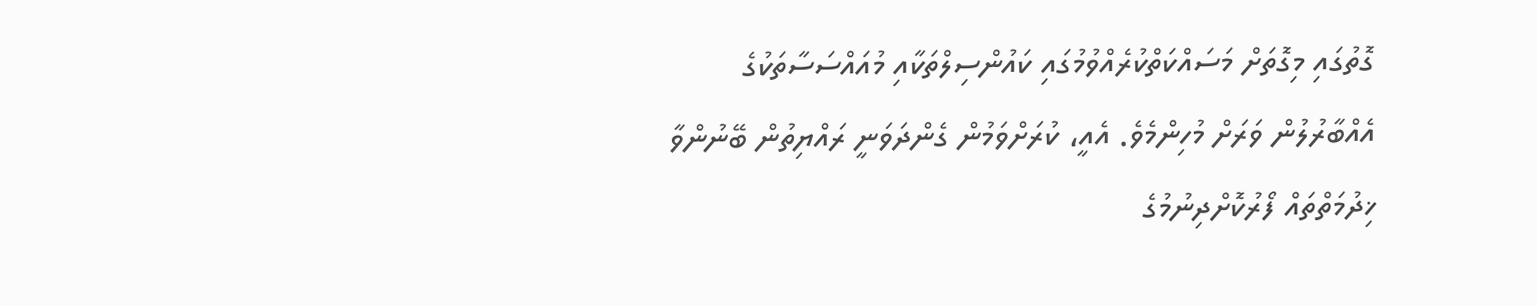ގޮތުގައި މިގޮތަށް މަސައްކަތްކުރެއްވުމުގައި ކައުންސިލްތަކާއި މުއައްސަސާތަކުގެ އެއްބާރުލުން ވަރަށް މުހިންމެވެ. އެއީ، ކުރަށްވަމުން ގެންދަވަނީ ރައްޔިތުން ބޭނުންވާ ޚިދުމަތްތައް ފޯރުކޮށްދިނުމުގެ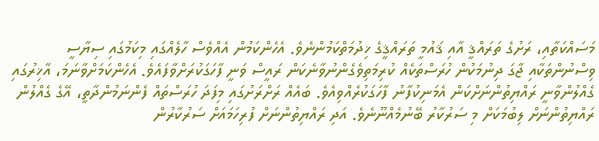މަސައްކަތާއި، ރަށުގެ ތަރައްޤީ އާއި ޤައުމީ ތަރައްޤީގެ ޚިދުމަތްކަމުންނެވެ. އެހެންކަމުން އެއްވެސް ހާލެއްގައި މިކަމުގައި ސިޔާސީ ވިސްނުންތަކާއި ޖާގަ ދިނުމަކުން ހުރަސްތަކެއް ކުރިމަތިވެގެންނުވާނެކަން ރައީސް ވަނީ ފާހަގަކުރަށްވާފައެވެ. އެހެންކަމަށްވާނަމަ، އާޚިރުގައި ގެއްލުންވާނީ ރައްޔިތުންނަށްކަން އެމަނިކުފާނު ފާހަގަކުރެއްވިއެވެ. ބައެއް ރަށްރަށުގައި މިފަދަ ހުރަސްތައް ފެންނަމުންދާތީ، އޭގެ ގެއްލުން ރައްޔިތުންނަށް ލިބުމަކަށް މި ސަރުކާރު ބޭނުމެއްނޫނެވެ. އަދި ރައްޔިތުންނަށް ފުރިހަމައަށް ސަރުކާރުން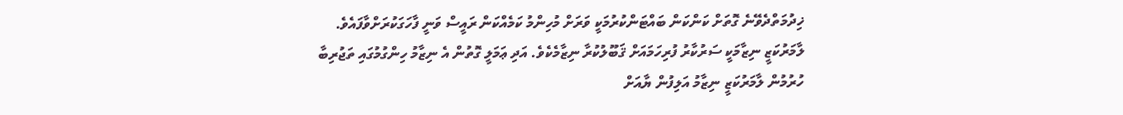ޚިދުމަތްދެވޭނެ ގޮތަށް ކަންކަން ބައްޓަންކުރުމަކީ ވަރަށް މުހިންމު ކަމެއްކަން ރައީސް ވަނީ ފާހަގަކުރަށްވާފައެވެ.
ލާމަރުކަޒީ ނިޒާމަކީ ސަރުކާރު ފުރިހަމައަށް ޤަބޫލުކުރާ ނިޒާމެކެވެ. އަދި ޢަމަލީ ގޮތުން އެ ނިޒާމު ހިންގުމުގައި ތަޖުރިބާ ހުރުމުން ލާމަރުކަޒީ ނިޒާމު އަލިފުން ޔާއަށް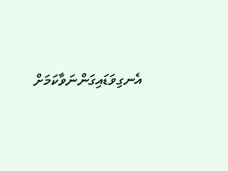އެނގިވަޑައިގަންނަވާކަމަށް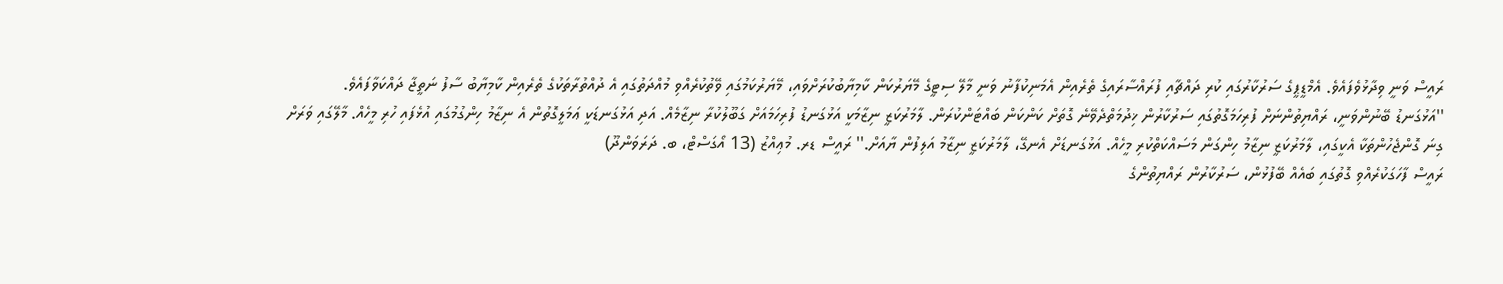ރައީސް ވަނީ ވިދާޅުވެފައެވެ. އެމްޑީޕީގެ ސަރުކާރުގައި ކުރި ދައްޗާއި ފުރައްސާރައިގެ ތެރެއިން އެމަނިކުފާނު ވަނީ މާލޭ ސިޓީގެ މޭޔަރުކަން ކާމިޔާބުކުރަށްވައި، މޭޔަރުކަމުގައި ވޭތުކުރެއްވި މުއްދަތުގައި އެ ދުއްތުރާތަކުގެ ތެރެއިން ކާމިޔާބު ސާފު ނަތީޖާ ދައްކަވާފައެވެ.
''އަޅުގަނޑު ބޭނުންވަނީ، ރައްޔިތުންނަށް ފުރިހަމަގޮތުގައި ސަރުކާރުން ޚިދުމަތްދެވޭނެ ގޮތަށް ކަންކަން ބައްޓަންކުރަން. ލާމަރުކަޒީ ނިޒާމަކީ އަޅުގަނޑު ފުރިހަމައަށް ގަބޫލުކުރާ ނިޒާމެއް. އަދި އަޅުގަނޑަކީ ޢަމަލީގޮތުން އެ ނިޒާމު ހިންގުމުގައި އުޅެފައި ހުރި މީހެއް. މާލޭގައި ވަރަށް ގިނަ ގޮންޖެހުންތަކާ އެކީގައި، ލާމަރުކަޒީ ނިޒާމު ހިންގަން މަސައްކަތްކުރި މީހެއް. އަޅުގަނޑަށް އެނގޭ، ލާމަރުކަޒީ ނިޒާމު އަލިފުން ޔާއަށް.'' ރައީސް ޑރ. މުޢިއްޒު (13 އޯގަސްޓް، ބ. ދަރަވަންދޫ)
ރައީސް ފާހަގަކުރެއްވި ގޮތުގައި ބައެއް ބޭފުޅުން، ސަރުކާރުން ރައްޔިތުންގެ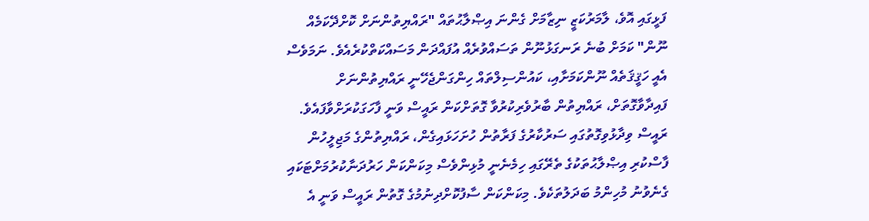ފަޅީގައި އޮވެ، ލާމަރުކަޒީ ނިޒާމަށް ގެންނަ އިޞްލާޙުތައް "ރައްޔިތުންނަށް ކޮށްދޭކަމެއް ނޫން" ކަމަށް ބުނެ ރަނގަޅުނޫން ތަސައްވުރެއް އުފައްދަން މަސައްކަތްކުރެއެވެ. ނަމަވެސް އެއީ ހަޤީޤަތެއް ނޫންކަމަށާއި، ކައުންސިލްތައް ހިންގަންޖެހޭނީ ރައްޔިތުންނަށް ފައިދާވާގޮތަށް، ރައްޔިތުން ބާރުވެރިކުރުވާ ގޮތަށްކަން ރައީސް ވަނީ ފާހަގަކުރަށްވާފައެވެ.
ރައީސް ވިދާޅުވިގޮތުގައި ސަރުކާރުގެ ފަރާތުން ހުށަހަޅައިގެން، ރައްޔިތުންގެ މަޖިލީހުން ފާސްކުރި އިޞްލާޙުތަކުގެ ތެރޭގައި ހިމެނެނީ މުޅިންވެސް މިކަންކަން ހަރުދަނާކުރުމަށްޓަކައި ގެނެވުނު މުހިންމު ބަދަލުތަކެވެ. މިކަންކަން ސާފުކޮށްދިނުމުގެ ގޮތުން ރައީސް ވަނީ އެ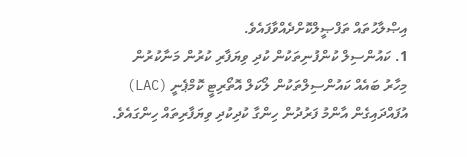އިޞްލާޙުތައް ތަފްޞީލްކޮށްދެއްވާފައެވެ.
1. ކައުންސިލް ކުންފުނިތަކުން ކުދި ވިޔަފާރި ކުރުން މަނާކުރުން
މިހާރު ބައެއް ކައުންސިލްތަކުން ލޯކަލް އޮތޯރިޓީ ކޮމްޕެނީ (LAC) އުފައްދައިގެން އާންމު ފަރުދުން ހިންގާ ކުދިކުދި ވިޔަފާރިތައް ހިންގައެވެ.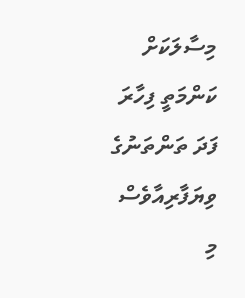މިސާލަކަށް ކަންމަތީ ފިހާރަ ފަދަ ތަންތަނުގެ ވިޔަފާރިއާވެސް މި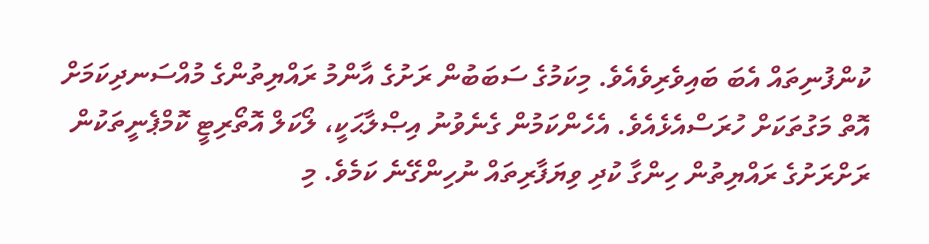ކުންފުނިތައް އެބަ ބައިވެރިވެއެވެ. މިކަމުގެ ސަބަބުން ރަށުގެ އާންމު ރައްޔިތުންގެ މުއްސަނދިކަމަށް އޮތް މަގުތަކަށް ހުރަސްއެޅެއެވެ. އެހެންކަމުން ގެނެވުނު އިޞްލާޙަކީ، ލޯކަލް އޮތޯރިޓީ ކޮމްޕެނީތަކުން ރަށްރަށުގެ ރައްޔިތުން ހިންގާ ކުދި ވިޔަފާރިތައް ނުހިންގޭނެ ކަމެވެ. މި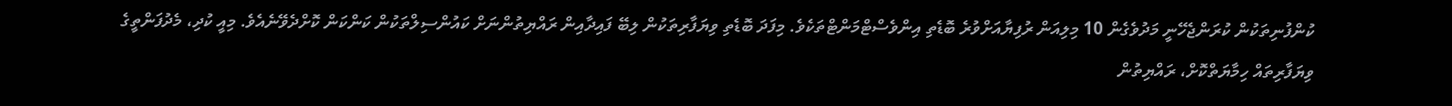ކުންފުނިތަކުން ކުރަންޖެހޭނީ މަދުވެގެން 10 މިލިއަން ރުފިޔާއަށްވުރެ ބޮޑެތި އިންވެސްޓްމަންޓްތަކެވެ. މިފަދަ ބޮޑެތި ވިޔަފާރިތަކުން ލިބޭ ފައިދާއިން ރައްޔިތުންނަށް ކައުންސިލްތަކުން ކަންކަން ކޮށްދެވޭނެއެވެ. މިއީ ކުދި، މެދުފަންތީގެ ވިޔަފާރިތައް ހިމާޔަތްކޮށް، ރައްޔިތުން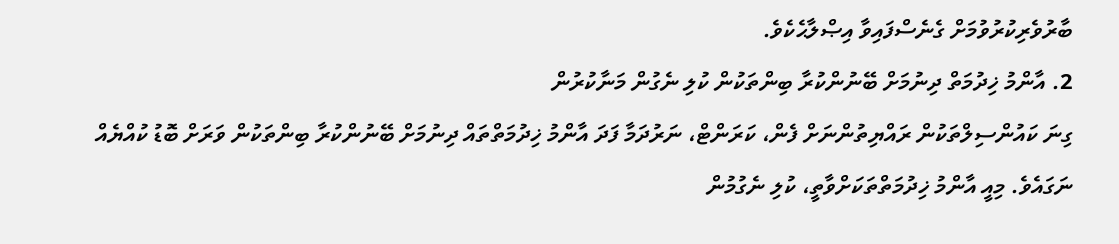ބާރުވެރިކުރުވުމަށް ގެނެސްފައިވާ އިޞްލާޙެކެވެ.
2. އާންމު ޚިދުމަތް ދިނުމަށް ބޭނުންކުރާ ބިންތަކުން ކުލި ނެގުން މަނާކުރުން
ގިނަ ކައުންސިލްތަކުން ރައްޔިތުންނަށް ފެން، ކަރަންޓް، ނަރުދަމާ ފަދަ އާންމު ޚިދުމަތްތައް ދިނުމަށް ބޭނުންކުރާ ބިންތަކުން ވަރަށް ބޮޑު ކުއްޔެއް ނަގައެވެ. މިއީ އާންމު ޚިދުމަތްތަކަށްވާތީ، ކުލި ނެގުމުން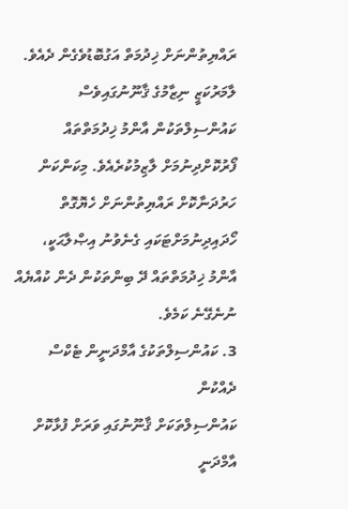ރައްޔިތުންނަށް ޚިދުމަތް އަގުބޮޑުވެގެން ދެއެވެ. ލާމަރުކަޒީ ނިޒާމުގެ ޤާނޫނުގައިވެސް ކައުންސިލްތަކުން އާންމު ޚިދުމަތްތައް ފޯރުކޮށްދިނުމަށް ލާޒިމުކުރެއެވެ. މިކަންކަން ހަރުދަނާކޮށް ރައްޔިތުންނަށް ހެޔޮގޮތް ހޯދައިދިނުމަށްޓަކައި ގެނެވުނު އިޞްލާޙަކީ، އާންމު ޚިދުމަތްތައް ދޭ ބިންތަކުން ދެން ކުއްޔެއް ނުނެގޭނެ ކަމެވެ.
3. ކައުންސިލްތަކުގެ އާމްދަނީން ޓެކްސް ދެއްކުން
ކައުންސިލްތަކަށް ޤާނޫނުގައި ވަރަށް ފުޅާކޮށް އާމްދަނީ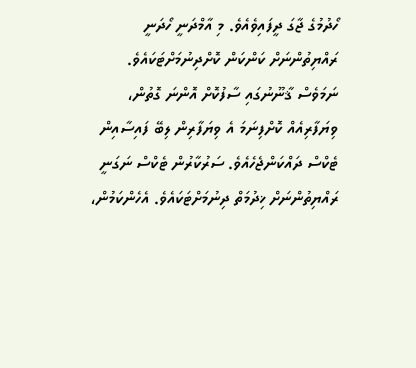ހޯދުމުގެ ޖާގަ ދީފައިވެއެވެ. މި އާމްދަނީ ހޯދަނީ ރައްޔިތުންނަށް ކަންކަން ކޮށްދިނުމަށްޓަކައެވެ. ނަމަވެސް ޤާނޫނުގައި ސާފުކޮށް އޮންނަ ގޮތުން، ވިޔަފާރިއެއް ކޮށްފިނަމަ އެ ވިޔަފާރިން ލިބޭ ފައިސާއިން ޓެކްސް ދައްކަންޖެހެއެވެ. ސަރުކާރުން ޓެކްސް ނަގަނީ ރައްޔިތުންނަށް ޚިދުމަތް ދިނުމަށްޓަކައެވެ. އެހެންކަމުން،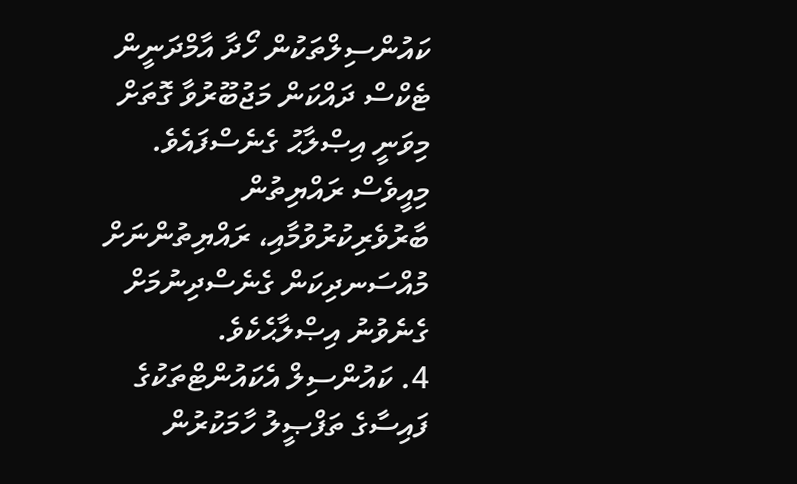ކައުންސިލްތަކުން ހޯދާ އާމްދަނީން ޓެކްސް ދައްކަން މަޖުބޫރުވާ ގޮތަށް މިވަނީ އިޞްލާޙު ގެނެސްފައެވެ. މިއީވެސް ރައްޔިތުން ބާރުވެރިކުރުވުމާއި، ރައްޔިތުންނަށް މުއްސަނދިކަން ގެނެސްދިނުމަށް ގެނެވުނު އިޞްލާޙެކެވެ.
4. ކައުންސިލް އެކައުންޓްތަކުގެ ފައިސާގެ ތަފްޞީލު ހާމަކުރުން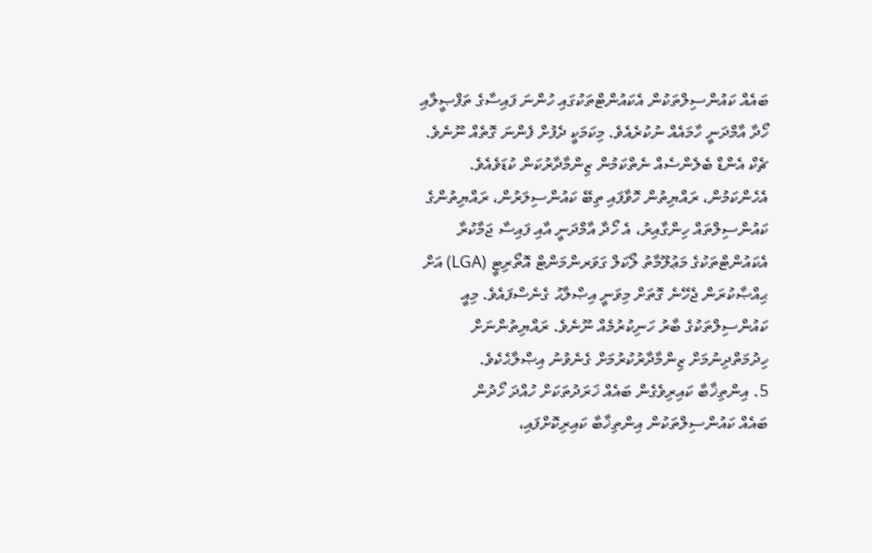ބައެއް ކައުންސިލްތަކުން އެކައުންޓްތަކުގައި ހުންނަ ފައިސާގެ ތަފްޞީލާއި ހޯދާ އާމްދަނީ ހާމައެއް ނުކުރެއެވެ. މިކަމަކީ ދެފުށް ފެންނަ ގޮތެއް ނޫނެވެ. ޗެކް އެންޑް ބެލެންސެއް ނެތްކަމުން ޒިންމާދާރުކަން ކުޑަވެއެވެ. އެހެންކަމުން، ރައްޔިތުން ހޮވާފައި ތިބޭ ކައުންސިލަރުން، ރައްޔިތުންގެ ކައުންސިލްތައް ހިންގާއިރު، އެ ހޯދާ އާމްދަނީ އާއި ފައިސާ ޖަމާކުރާ އެކައުންޓްތަކުގެ މަޢުލޫމާތު ލޯކަލް ގަވަރންމަންޓް އޮތޯރިޓީ (LGA) އަށް ޙިއްޞާކުރަން ޖެހޭނެ ގޮތަށް މިވަނީ އިޞްލާޙު ގެނެސްފައެވެ. މިއީ ކައުންސިލްތަކުގެ ބާރު ހަނިކުރުމެއް ނޫނެވެ. ރައްޔިތުންނަށް ހިދުމަތްދިނުމަށް ޒިންމާދާރުކުރުމަށް ގެނެވުނު އިޞްލާޙެކެވެ.
5. އިންތިޚާބާ ކައިރިވެގެން ބައެއް ޚަރަދުތަކަށް ހުއްދަ ހޯދުން
ބައެއް ކައުންސިލްތަކުން އިންތިޚާބާ ކައިރިކޮށްފައި،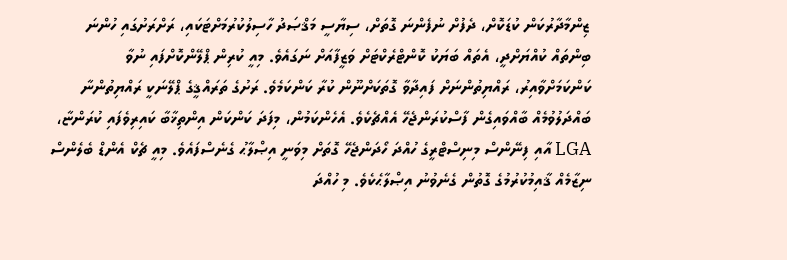ޒިންމާދާރުކަން ކުޑަކޮށް، ދެފުށް ނުފެންނަ ގޮތަށް، ސިޔާސީ މަޤްޞަދު ހާސިލުކުރުމަށްޓަކައި، ރަށްރަށުގައި ހުންނަ ބިންތައް ކުއްޔަށްދީ، އެތައް ބަޔަކު ކޮންޓްރެކްޓަށް ވަޒީފާއަށް ނަގައެވެ. މިއީ ކުރިން ޕްލޭންކޮށްފައި ނުވާ ކަންކަމަށްވާއިރު، ރައްޔިތުންނަށް ފައިދާވާ ގޮތަކަށްނޫން ކުރާ ކަންކަމެވެ. ރަށުގެ ތަރައްޤީގެ ޕްލޭނަކީ ރައްޔިތުންނާ ބައްދަލުވުމެއް ބާއްވައިގެން ފާސްކުރަންޖެހޭ އެއްޗެކެވެ. އެހެންކަމުން، މިފަދަ ކަންކަން އިންތިޚާބާ ކައިރިވެފައި ކުރަންޏާ، LGA އާއި ފިނޭންސް މިނިސްޓްރީގެ ހުއްދަ ހޯދަންޖެހޭ ގޮތަށް މިވަނީ އިޞްލާޙު ގެނެސްފައެވެ. މިއީ ޗެކް އެންޑް ބެލެންސް ނިޒާމެއް ޤާއިމުކުރުމުގެ ގޮތުން ގެނެވުނު އިޞްލާޙެކެވެ. މި ހުއްދަ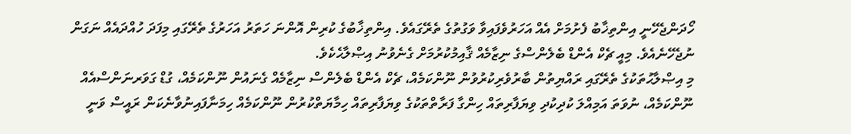ހޯދަންޖެހޭނީ އިންތިޚާބު ފެށުމަށް އެއް އަހަރުވެފައިވާ ވަގުތުގެ ތެރޭގައެވެ. އިންތިޚާބުގެ ކުރިން އޮންނަ ހަތަރު އަހަރުގެ ތެރޭގައި މިފަދަ ހުއްދައެއް ނަގަން ނުޖެހޭނެއެވެ. މިއީ ޗެކް އެންޑް ބެލެންސްގެ ނިޒާމެއް ޤާއިމުކުރުމަށް ގެނެވުނު އިޞްލާޙެކެވެ.
މި އިޞްލާޙުތަކުގެ ތެރޭގައި ރައްޔިތުން ބާރުވެރިކުރުވުން ނޫންކަމެއް، ޗެކް އެންޑް ބެލެންސް ނިޒާމެއް ގެނައުން ނޫންކަމެއް، ގުޑް ގަވަރނަންސްއެއް ނޫންކަމެއް، ނުވަތަ އަމިއްލަ ކުދިކުދި ވިޔަފާރިތައް ހިންގާ ފަރާތްތަކުގެ ވިޔަފާރިތައް ހިމާޔަތްކުރުން ނޫންކަމެއް ހިމަނާފައިނުވާނެކަން ރައީސް ވަނީ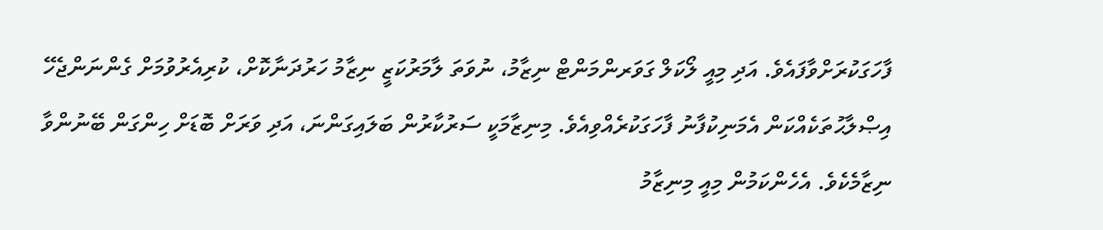ފާހަގަކުރަށްވާފައެވެ. އަދި މިއީ ލޯކަލް ގަވަރންމަންޓް ނިޒާމު، ނުވަތަ ލާމަރުކަޒީ ނިޒާމު ހަރުދަނާކޮށް، ކުރިއެރުވުމަށް ގެންނަންޖެހޭ އިޞްލާޙުތަކެއްކަން އެމަނިކުފާނު ފާހަގަކުރެއްވިއެވެ. މިނިޒާމަކީ ސަރުކާރުން ބަލައިގަންނަ، އަދި ވަރަށް ބޮޑަށް ހިންގަން ބޭނުންވާ ނިޒާމެކެވެ. އެހެންކަމުން މިއީ މިނިޒާމު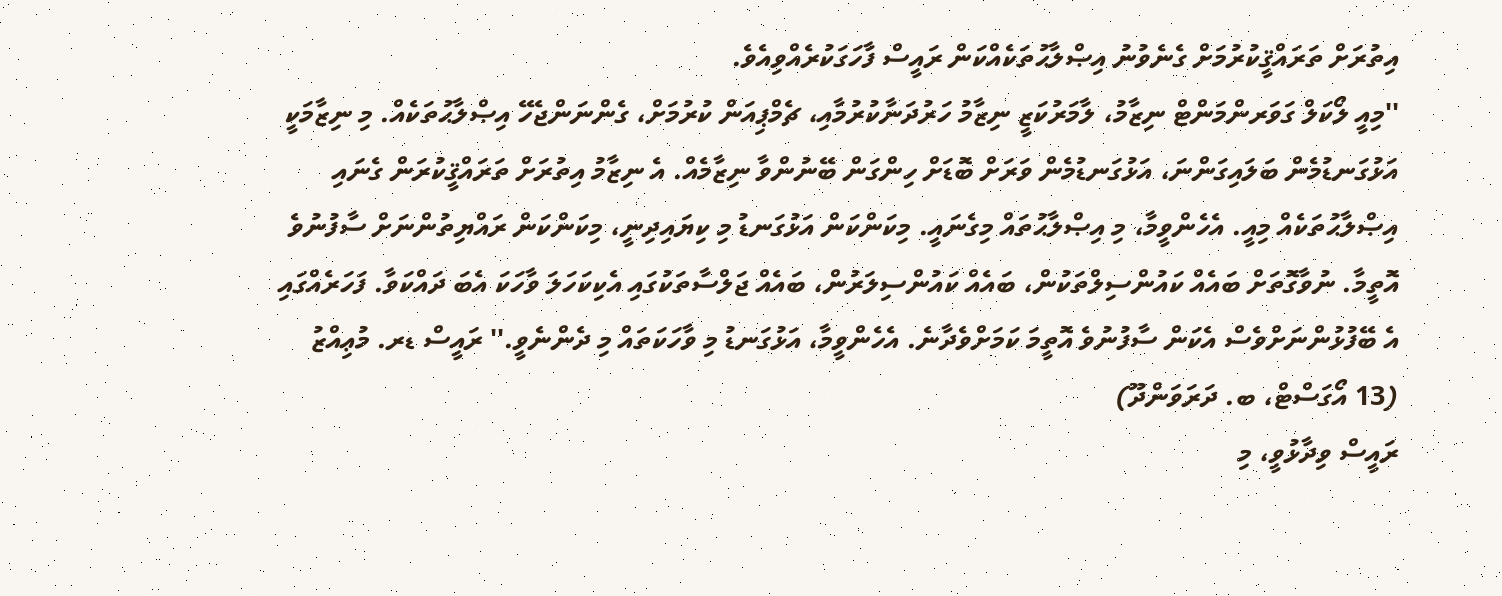އިތުރަށް ތަރައްޤީކުރުމަށް ގެނެވުނު އިޞްލާޙުތަކެއްކަން ރައީސް ފާހަގަކުރެއްވިއެވެ.
''މިއީ ލޯކަލް ގަވަރންމަންޓް ނިޒާމު، ލާމަރުކަޒީ ނިޒާމު ހަރުދަނާކުރުމާއި، ޗެމްޕިއަން ކުރުމަށް، ގެންނަންޖެހޭ އިޞްލާޙުތަކެއް. މި ނިޒާމަކީ އަޅުގަނޑުމެން ބަލައިގަންނަ، އަޅުގަނޑުމެން ވަރަށް ބޮޑަށް ހިންގަން ބޭނުންވާ ނިޒާމެއް. އެ ނިޒާމު އިތުރަށް ތަރައްޤީކުރަން ގެނައި އިޞްލާޙުތަކެއް މިއީ. އެހެންވީމާ، މި އިޞްލާޙުތައް މިގެނައީ. މިކަންކަން އަޅުގަނޑު މި ކިޔައިދިނީ، މިކަންކަން ރައްޔިތުންނަށް ސާފުނުވެ އޮތީމާ. ނުވާގޮތަށް ބައެއް ކައުންސިލްތަކުން، ބައެއް ކައުންސިލަރުން، ބައެއް ޖަލްސާތަކުގައި އެކިކަހަލަ ވާހަކަ އެބަ ދައްކަވާ. ފަހަރެއްގައި އެ ބޭފުޅުންނަށްވެސް އެކަން ސާފުނުވެ އޮތީމަ ކަމަށްވެދާނެ. އެހެންވީމާ، އަޅުގަނޑު މި ވާހަކަތައް މި ދެންނެވީ.'' ރައީސް ޑރ. މުޢިއްޒު (13 އޯގަސްޓް، ބ. ދަރަވަންދޫ)
ރައީސް ވިދާޅުވީ، މި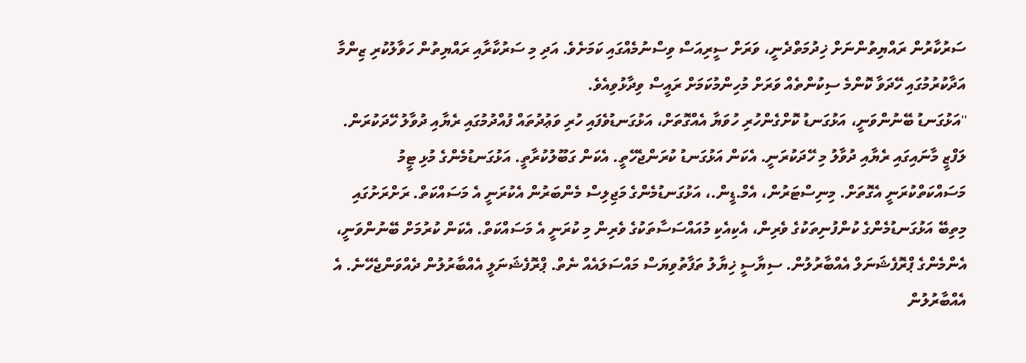ސަރުކާރުން ރައްޔިތުންނަށް ޚިދުމަތްދެނީ، ވަރަށް ސީރިއަސް ވިސްނުމެއްގައި ކަމަށެވެ. އަދި މި ސަރުކާރާއި ރައްޔިތުން ހަވާލުކުރި ޒިންމާ އަދާކުރުމުގައި ހޭދަވާ ކޮންމެ ސިކުންތެއް ވަރަށް މުހިންމުކަމަށް ރައީސް ވިދާޅުވިއެވެ.
''އަޅުގަނޑު ބޭނުންވަނީ، އަޅުގަނޑު ކޮށްގެންހުރި ހުވަޔާ އެއްގޮތަށް، އަޅުގަނޑުވެފައި ހުރި ވަޢުދުތައް ފުއްދުމުގައި ރެޔާއި ދުވާލު ހޭދަކުރަން. ލަފްޒީ މާނައިގައި ރެޔާއި ދުވާލު މި ހޭދަކުރަނީ. އެކަން އަޅުގަނޑު ކުރަންޖެހޭތީ. އެކަން ގަބޫލުކުރާތީ. އަޅުގަނޑުމެންގެ މުޅި ޓީމު މަސައްކަތްކުރަނީ އެގޮތަށް. މިނިސްޓަރުން، އެމް.ޑީން.، އަޅުގަނޑުމެންގެ މަޖިލިސް މެންބަރުން އެކުރަނީ އެ މަސައްކަތް. ރަށްރަށުގައި މިތިބޭ އަޅުގަނޑުމެންގެ ކުންފުނިތަކުގެ ވެރިން، އެކިއެކި މުއައްސަސާތަކުގެ ވެރިން މި ކުރަނީ އެ މަސައްކަތް. އެކަން ކުރުމަށް ބޭނުންވަނީ، އެންމެންގެ ޕްރޮފެޝަނަލް އެއްބާރުލުން. ސިޔާސީ ޚިޔާލު ތަފާތުވިޔަސް މައްސަލައެއް ނެތް. ޕްރޮފެޝަނަލީ އެއްބާރުލުން ދެއްވަންޖެހޭނެ. އެ އެއްބާރުލުން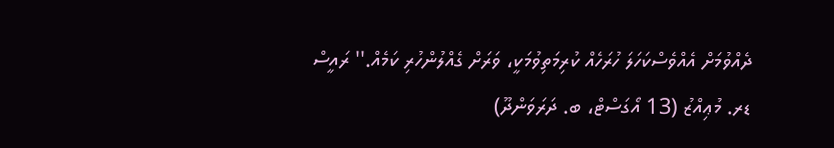ދެއްވުމަށް އެއްވެސްކަހަލަ ހުރަހެއް ކުރިމަތިވުމަކީ، ވަރަށް ގެއްލުންހުރި ކަމެއް.'' ރައީސް ޑރ. މުޢިއްޒު (13 އޯގަސްޓް، ބ. ދަރަވަންދޫ)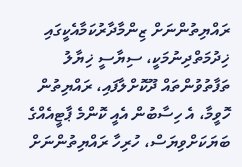ރައްޔިތުންނަށް ޒިންމާދާރުކަމާއެކީގައި ޚިދުމަތްދިނުމަކީ، ސިޔާސީ ޚިޔާލު ތަފާތުވުންތައް ދޫކޮށްލާފައި، ރައްޔިތުން ހޮވީމާ، އެ ހިސާބުން އެއީ ކޮންމެ ޕާޓީއެއްގެ ބަޔަކަށްވިޔަސް، ހުރިހާ ރައްޔިތުންނަށް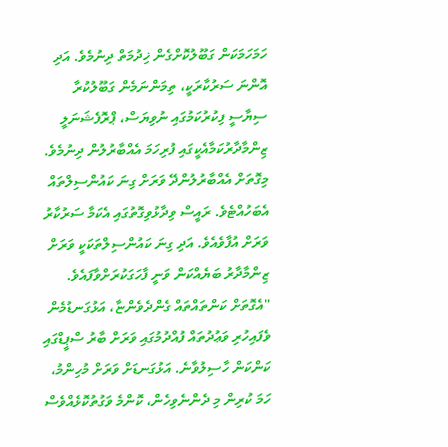ހަމަހަމަކަން ގަބޫލުކޮށްގެން ޚިދުމަތް ދިނުމެވެ. އަދި އޮންނަ ސަރުކާރަކީ، ތިމަންނަމެން ގަބޫލުކުރާ ސިޔާސީ ފިކުރުކަމުގައި ނުވިޔަސް، ޕްރޮފެޝަނަލީ ޒިންމާދާރުކަމާއެކީގައި ފުރިހަމަ އެއްބާރުލުން ދިނުމެވެ. މިގޮތަށް އެއްބާރުލުންދޭ ވަރަށް ގިނަ ކައުންސިލްތައް އެބަހުއްޓެވެ. ރައީސް ވިދާޅުވިގޮތުގައި އެކަމާ ސަރުކާރު ވަރަށް އުފާވެއެވެ. އަދި ގިނަ ކައުންސިލްތަކަކީ ވަރަށް ޒިންމާދާރު ބަޔެއްކަން ވަނީ ފާހަގަކުރަށްވާފައެވެ.
''އެގޮތަށް ކަންތައްތައް ގެންދެވެންޏާ، އަޅުގަނޑުމެން ވެފައިހުރި ވަޢުދުތައް ފުއްދުމުގައި ވަރަށް ބާރު ސްޕީޑްގައި ކަންކަން ހާސިލުވާނެ. އަޅުގަނޑަށް ވަރަށް މުހިންމު، ހަމަ ކުރިން މި ދެންނެވިހެން، ކޮންމެ ވަގުތުކޮޅެއްވެސް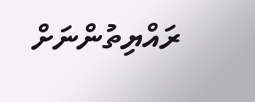ރައްޔިތުންނަށް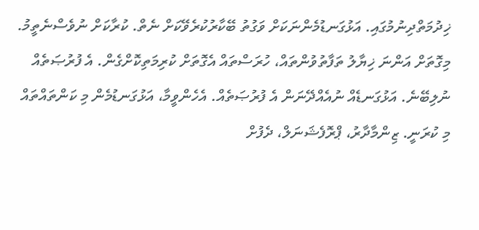ޚިދުމަތްދިނުމުގައި. އަޅުގަނޑުމެންނަކަށް ވަގުތު ބޭކާރުކުރެވޭކަށް ނެތް. ކުރާކަށް ނުވެސްނެތީމު. މިގޮތަށް އަންނަ ޚިޔާލު ތަފާތުވުންތައް، ހުރަސްތައް އެގޮތަށް ކުރިމަތިކޮށްގެން. އެ ފުރުޞަތެއް ނުލިބޭނެ. އަޅުގަނޑެއް ނުއެއްދޭނަން އެ ފުރުޞަތެއް. އެހެންވީމާ، އަޅުގަނޑުމެން މި ކަންތައްތައް މި ކުރަނީ. ޒިންމާދާރު، ޕްރޮފެޝަނަލް، ދެފުށް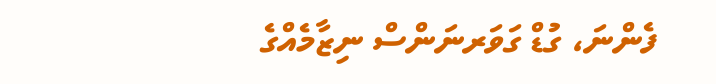ފެންނަ، ގުޑް ގަވަރނަންސް ނިޒާމެއްގެ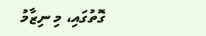ގޮތުގައި، މި ނިޒާމު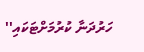ހަރުދަނާ ކުރުމަށްޓަކައި''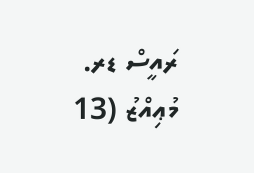ރައީސް ޑރ. މުޢިއްޒު (13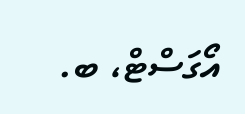އޯގަސްޓް، ބ.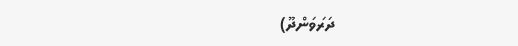ދަރަވަންދޫ)